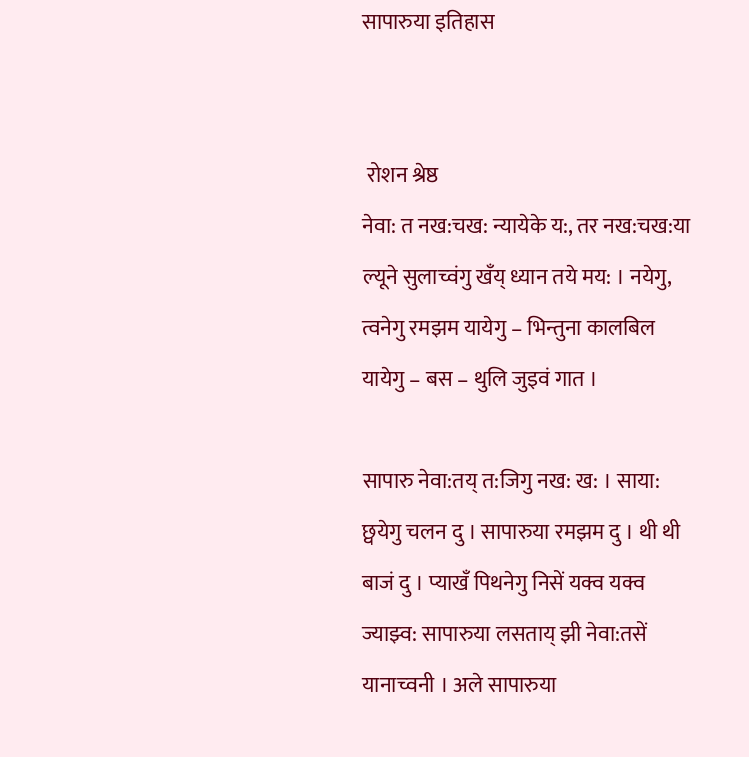सापारुया इतिहास


 रोशन श्रेष्ठ
नेवा: त नख:चख: न्यायेके य:, तर नख:चख:या ल्यूने सुलाच्वंगु खँय् ध्यान तये मय: । नयेगु, त्वनेगु रमझम यायेगु – भिन्तुना कालबिल यायेगु – बस – थुलि जुइवं गात ।

सापारु नेवा:तय् त:जिगु नख: ख: । साया: छ्वयेगु चलन दु । सापारुया रमझम दु । थी थी बाजं दु । प्याखँ पिथनेगु निसें यक्व यक्व ज्याझ्व: सापारुया लसताय् झी नेवा:तसें यानाच्वनी । अले सापारुया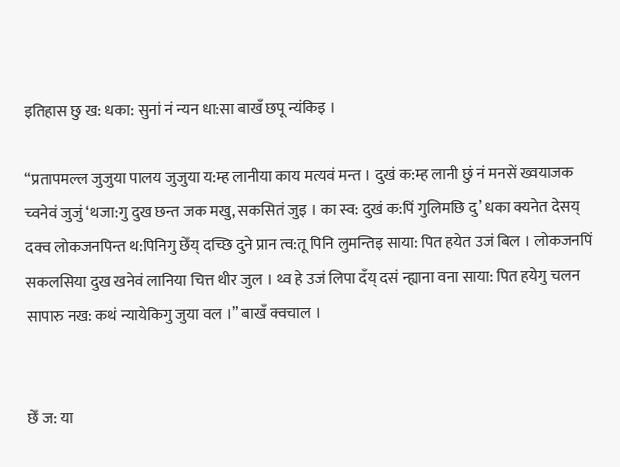इतिहास छु ख: धका: सुनां नं न्यन धा:सा बाखँ छपू न्यंकिइ ।

“प्रतापमल्ल जुजुया पालय जुजुया य:म्ह लानीया काय मत्यवं मन्त । दुखं क:म्ह लानी छुं नं मनसें ख्वयाजक च्वनेवं जुजुं ‘थजा:गु दुख छन्त जक मखु, सकसितं जुइ । का स्व: दुखं क:पिं गुलिमछि दु’ धका क्यनेत देसय् दक्व लोकजनपिन्त थ:पिनिगु छेँय् दच्छि दुने प्रान त्व:तू पिनि लुमन्तिइ साया: पित हयेत उजं बिल । लोकजनपिं सकलसिया दुख खनेवं लानिया चित्त थीर जुल । थ्व हे उजं लिपा दँय् दसं न्ह्याना वना साया: पित हयेगु चलन सापारु नख: कथं न्यायेकिगु जुया वल ।” बाखँ क्वचाल ।


छेँ ज: या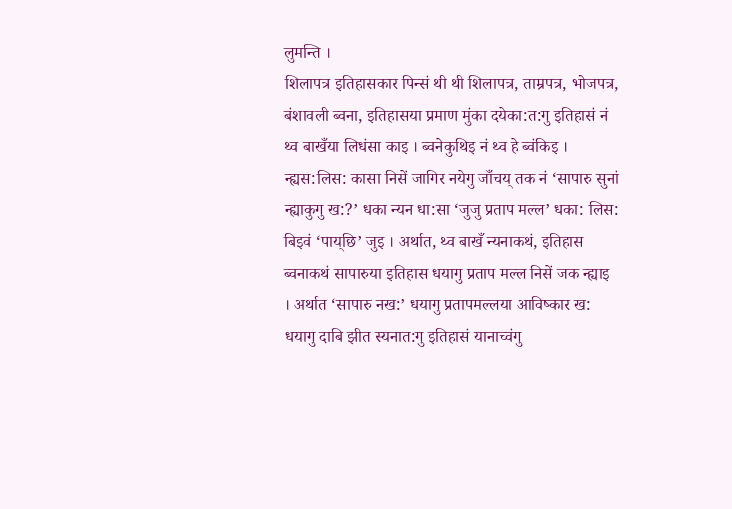लुमन्ति ।
शिलापत्र इतिहासकार पिन्सं थी थी शिलापत्र, ताम्रपत्र, भोजपत्र, बंशावली ब्वना, इतिहासया प्रमाण मुंका दयेका:त:गु इतिहासं नं थ्व बाखँया लिधंसा काइ । ब्वनेकुथिइ नं थ्व हे ब्वंकिइ । न्ह्यस:लिस: कासा निसें जागिर नयेगु जाँचय् तक नं ‘सापारु सुनां न्ह्याकुगु ख:?’ धका न्यन धा:सा ‘जुजु प्रताप मल्ल’ धका: लिस: बिइवं ‘पाय्‌छि’ जुइ । अर्थात, थ्व बाखँ न्यनाकथं, इतिहास ब्वनाकथं सापारुया इतिहास धयागु प्रताप मल्ल निसें जक न्ह्याइ । अर्थात ‘सापारु नख:’ धयागु प्रतापमल्लया आविष्कार ख: धयागु दाबि झीत स्यनात:गु इतिहासं यानाच्वंगु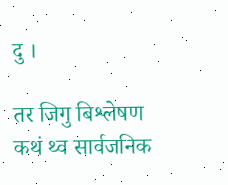दु ।

तर जिगु बिश्लेषण कथं थ्व सार्वजनिक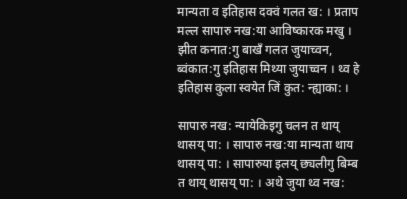मान्यता व इतिहास दक्वं गलत ख: । प्रताप मल्ल सापारु नख:या आविष्कारक मखु । झीत कनात:गु बाखँ गलत जुयाच्वन, ब्वंकात:गु इतिहास मिथ्या जुयाच्वन । थ्व हे इतिहास कुला स्वयेत जिं कुत: न्ह्याका: ।

सापारु नख: न्यायेकिइगु चलन त थाय् थासय् पा: । सापारु नख:या मान्यता थाय थासय् पा: । सापारुया इलय् छ्यलीगु बिम्ब त थाय् थासय् पा: । अथे जुया थ्व नख: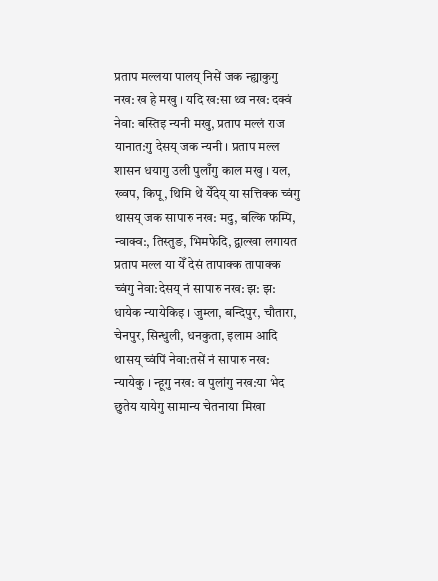प्रताप मल्लया पालय् निसें जक न्ह्याकुगु नख: ख हे मखु । यदि ख:सा थ्व नख: दक्वं नेवा: बस्तिइ न्यनी मखु, प्रताप मल्लं राज यानात:गु देसय् जक न्यनी । प्रताप मल्ल शासन धयागु उली पुलाँगु काल मखु । यल, ख्वप, किपू, थिमि थें येँदेय् या सत्तिक्क च्वंगु थासय् जक सापारु नख: मदु, बल्कि फम्पि, न्वाक्व:, तिस्तुङ, भिमफेदि, द्वाल्खा लगायत प्रताप मल्ल या येँ देसं तापाक्क तापाक्क च्वंगु नेवा:देसय् नं सापारु नख: झ: झ: धायेक न्यायेकिइ । जुम्ला, बन्दिपुर, चौतारा, चेनपुर, सिन्धुली, धनकुता, इलाम आदि थासय् च्वंपिं नेवा:तसें नं सापारु नख: न्यायेकु । न्हूगु नख: व पुलांगु नख:या भेद छुतेय यायेगु सामान्य चेतनाया मिखा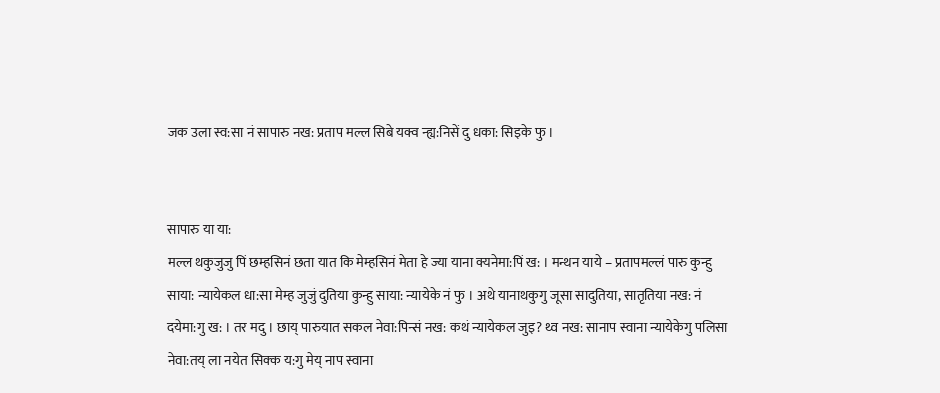जक उला स्व:सा नं सापारु नख: प्रताप मल्ल सिबे यक्व न्ह्य:निसें दु धका: सिइके फु ।


सापारु या या:
मल्ल थकुजुजु पिं छम्हसिनं छता यात कि मेम्हसिनं मेता हे ज्या याना क्यनेमा:पिं ख: । मन्थन याये – प्रतापमल्लं पारु कुन्हु साया: न्यायेकल धा:सा मेम्ह जुजुं दुतिया कुन्हु साया: न्यायेके नं फु । अथे यानाथकुगु जूसा सादुतिया, सातृतिया नख: नं दयेमा:गु ख: । तर मदु । छाय् पारुयात सकल नेवा:पिन्सं नख: कथं न्यायेकल जुइ? थ्व नख: सानाप स्वाना न्यायेकेगु पलिसा नेवा:तय् ला नयेत सिक्क य:गु मेय् नाप स्वाना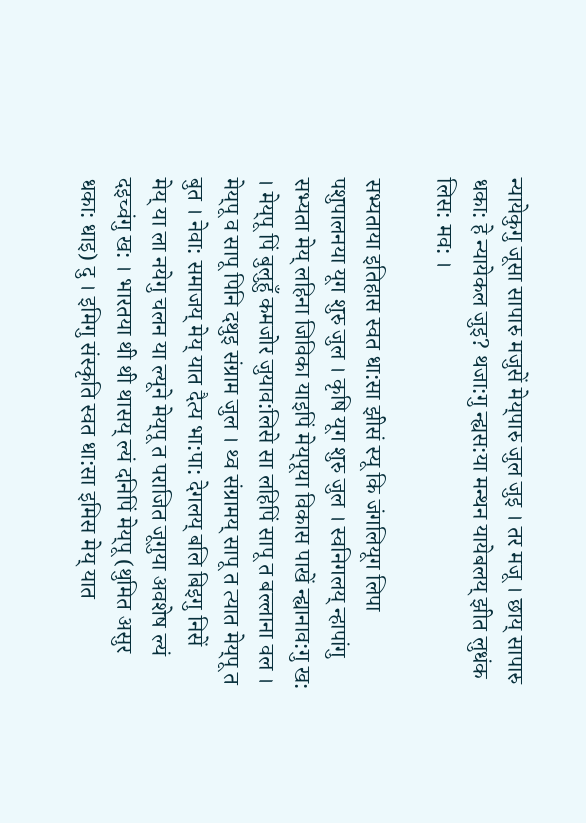न्यायेकुगु जूसा सापारु मजुसें मेय्‌पारु जुल जुइ । तर मजू । छाय् सापारु धका: हे न्यायेकल जुइ? थजा:गु न्ह्यस:या मन्थन यायेबलय् झीत लुधंक लिस: मव: ।

सभ्यताया इतिहास स्वत धा:सा झीसं स्यू कि जंगलियूग लिपा पशुपालनया यूग शुरु जुल । कृषि यूग शुरु जुल । स्वनिगलय् न्हापांगु सभ्यता मेय् लहिना जिविका याइपिं मेय्‌पूया विकास पाखें न्ह्यानाव:गु ख: । मेय्‌पू पिं बुलुहुँ कमजोर जुयाव:लिसे सा लहिपिं सापू त बल्लाना वल । मेय्‌पू व सापू पिनि दथुइ संग्राम जुल । थ्व संग्रामय् सापू त त्यात मेय‌्‌पू त बुत । नेवा: समाजय् मेय् यात दैत्य भा:पा: देगलय् बलि बिइगु निसें मेय् ‌या ला नयेगु चलन या ल्यूने मेय्‌पू त पराजित जूगुया अवशेष ल्यं दइच्वंगु ख: । भारतया थी थी थासय् ल्यं दनिपिं मेय्‌पू (थुमित असुर धका: धाइ) दु । इमिगु संस्कृति स्वत धा:सा इमिस मेय् यात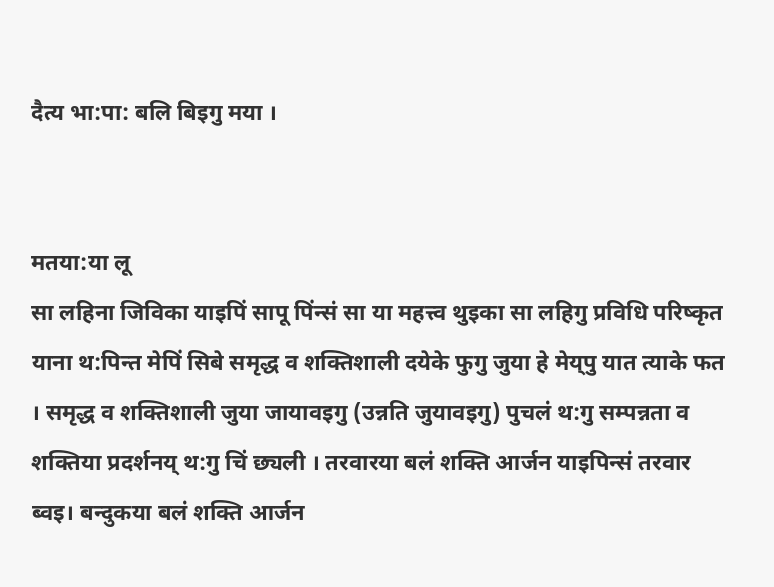दैत्य भा:पा: बलि बिइगु मया ।


मतया:या लू
सा लहिना जिविका याइपिं सापू पिंन्सं सा या महत्त्व थुइका सा लहिगु प्रविधि परिष्कृत याना थ:पिन्त मेपिं सिबे समृद्ध व शक्तिशाली दयेके फुगु जुया हे मेय्‌पु यात त्याके फत । समृद्ध व शक्तिशाली जुया जायावइगु (उन्नति जुयावइगु) पुचलं थ:गु सम्पन्नता व शक्तिया प्रदर्शनय् थ:गु चिं छ्यली । तरवारया बलं शक्ति आर्जन याइपिन्सं तरवार ब्वइ। बन्दुकया बलं शक्ति आर्जन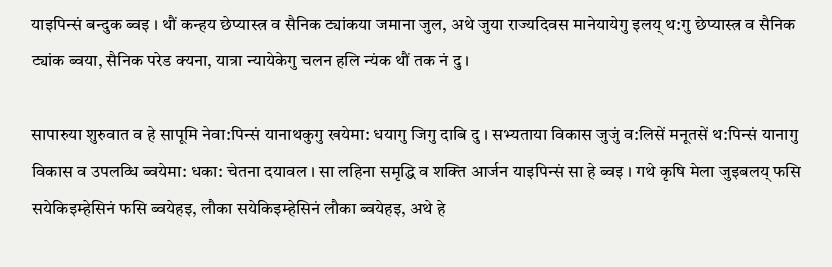याइपिन्सं बन्दुक ब्वइ । थौं कन्हय छेप्यास्त्र व सैनिक ट्यांकया जमाना जुल, अथे जुया राज्यदिवस मानेयायेगु इलय् थ:गु छेप्यास्त्र व सैनिक ट्यांक ब्वया, सैनिक परेड क्यना, यात्रा न्यायेकेगु चलन हलि न्यंक थौं तक नं दु ।

सापारुया शुरुवात व हे सापूमि नेवा:पिन्सं यानाथकुगु खयेमा: धयागु जिगु दाबि दु । सभ्यताया विकास जुजुं व:लिसें मनूतसें थ:पिन्सं यानागु विकास व उपलव्धि ब्वयेमा: धका: चेतना दयावल । सा लहिना समृद्धि व शक्ति आर्जन याइपिन्सं सा हे ब्वइ । गथे कृषि मेला जुइबलय् फसि सयेकिइम्हेसिनं फसि ब्वयेहइ, लौका सयेकिइम्हेसिनं लौका ब्वयेहइ, अथे हे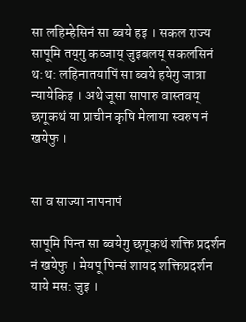सा लहिम्हेसिनं सा ब्वये हइ । सकल राज्य सापूमि तय्‌गु कव्जाय् जुइबलय् सकलसिनं थ:थ: लहिनातयापिं सा ब्वये हयेगु जात्रा न्यायेकिइ । अथे जूसा सापारु वास्तवय् छगूकथं या प्राचीन कृषि मेलाया स्वरुप नं खयेफु ।


सा व साज्या नापनापं

सापूमि पिन्त सा ब्वयेगु छगूकथं शक्ति प्रदर्शन नं खयेफु । मेयपू पिन्सं शायद शक्तिप्रदर्शन याये मस: जुइ ।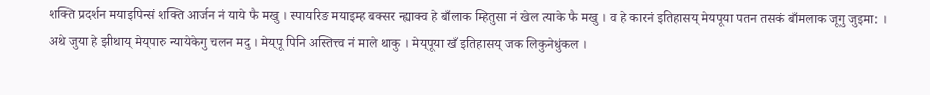शक्ति प्रदर्शन मयाइपिन्सं शक्ति आर्जन नं याये फै मखु । स्पायरिङ मयाइम्ह बक्सर न्ह्याक्व हे बाँलाक म्हितुसा नं खेल त्याके फै मखु । व हे कारनं इतिहासय् मेयपूया पतन तसकं बाँमलाक जूगु जुइमा: । अथे जुया हे झीथाय् मेय‍‌्‌पारु न्यायेकेगु चलन मदु । मेय्‌पू पिनि अस्तित्त्व नं माले थाकु । मेय्‌पूया खँ इतिहासय् जक लिकुनेधुंकल ।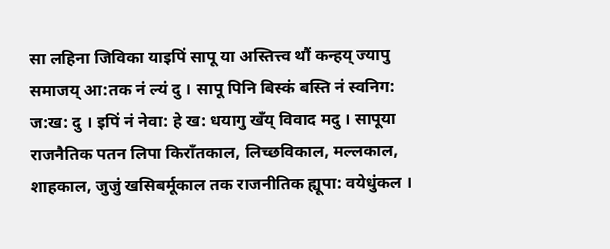सा लहिना जिविका याइपिं सापू या अस्तित्त्व थौं कन्हय् ज्यापु समाजय् आ:तक नं ल्यं दु । सापू पिनि बिस्कं बस्ति नं स्वनिग: ज:ख: दु । इपिं नं नेवा: हे ख: धयागु खँय् विवाद मदु । सापूया राजनैतिक पतन लिपा किराँतकाल, लिच्छविकाल, मल्लकाल, शाहकाल, जुजुं खसिबर्मूकाल तक राजनीतिक ह्यूपा: वयेधुंकल ।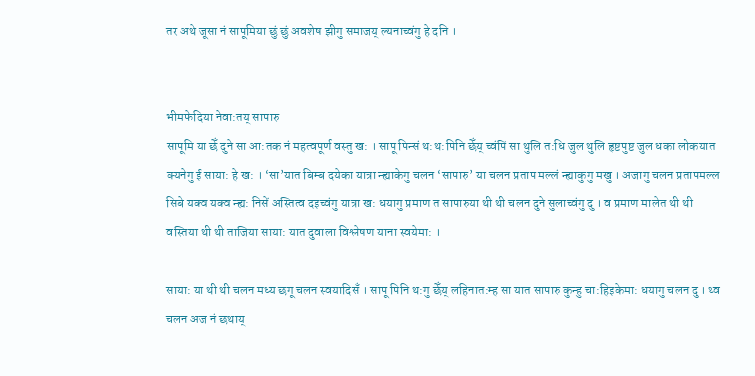तर अथे जूसा नं सापूमिया छुं छुं अवशेष झीगु समाजय् ल्यनाच्वंगु हे दनि ।


भीमफेदिया नेवा:तय् सापारु
सापूमि या छेँ दुने सा आ:तक नं महत्वपूर्ण वस्तु ख: । सापू पिन्सं थ:थ:पिनि छेँय् च्वंपिं सा थुलि त:धि जुल थुलि हृष्टपुष्ट जुल धका लोकयात क्यनेगु ई साया: हे ख: । ‘सा’यात बिम्ब दयेका यात्रा न्ह्याकेगु चलन ‘सापारु’ या चलन प्रताप मल्लं न्ह्याकुगु मखु । अजागु चलन प्रतापमल्ल सिबे यक्व यक्व न्ह्य: निसें अस्तित्व दइच्वंगु यात्रा ख: धयागु प्रमाण त सापारुया थी थी चलन दुने सुलाच्वंगु दु । व प्रमाण मालेत थी थी वस्तिया थी थी ताजिया साया: यात दुवाला विश्लेषण याना स्वयेमा: ।

साया: या थी थी चलन मध्य छगू चलन स्वयादिसँ । सापू पिनि थ:गु छेँय् लहिनात:म्ह सा यात सापारु कुन्हु चा:हिइकेमा: धयागु चलन दु । थ्व चलन अज नं छथाय्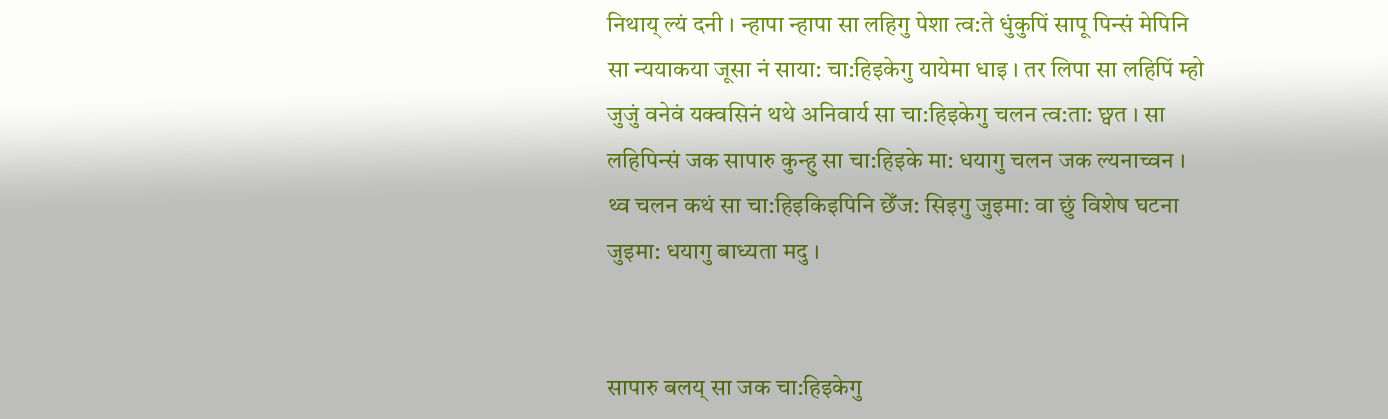निथाय् ल्यं दनी । न्हापा न्हापा सा लहिगु पेशा त्व:ते धुंकुपिं सापू पिन्सं मेपिनि सा न्ययाकया जूसा नं साया: चा:हिइकेगु यायेमा धाइ । तर लिपा सा लहिपिं म्हो जुजुं वनेवं यक्वसिनं थथे अनिवार्य सा चा:हिइकेगु चलन त्व:ता: छ्वत । सा लहिपिन्सं जक सापारु कुन्हु सा चा:हिइके मा: धयागु चलन जक ल्यनाच्वन । थ्व चलन कथं सा चा:हिइकिइपिनि छेँज: सिइगु जुइमा: वा छुं विशेष घटना जुइमा: धयागु बाध्यता मदु ।


सापारु बलय् सा जक चा:हिइकेगु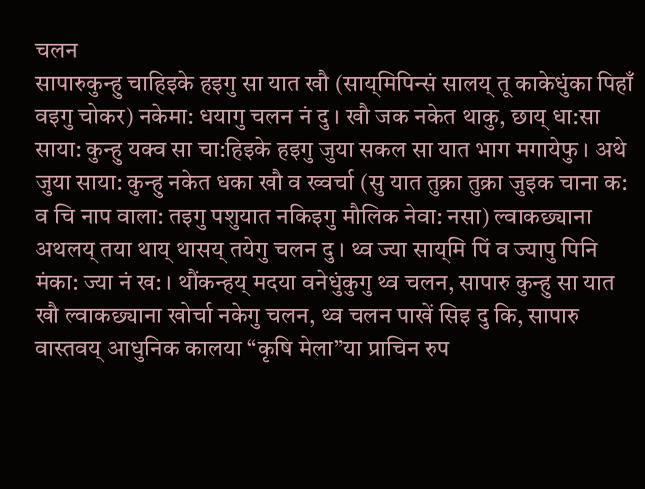चलन
सापारुकुन्हु चाहिइके हइगु सा यात खौ (साय्‌मिपिन्सं सालय् तू काकेधुंका पिहाँ वइगु चोकर) नकेमा: धयागु चलन नं दु । खौ जक नकेत थाकु, छाय् धा:सा साया: कुन्हु यक्व सा चा:हिइके हइगु जुया सकल सा यात भाग मगायेफु । अथे जुया साया: कुन्हु नकेत धका खौ व ख्वर्चा (सु यात तुक्रा तुक्रा जुइक चाना क: व चि नाप वाला: तइगु पशुयात नकिइगु मौलिक नेवा: नसा) ल्वाकछ्याना अथलय् तया थाय् थासय् तयेगु चलन दु । थ्व ज्या साय्‌मि पिं व ज्यापु पिनि मंका: ज्या नं ख: । थौंकन्हय् मदया वनेधुंकुगु थ्व चलन, सापारु कुन्हु सा यात खौ ल्वाकछ्याना खोर्चा नकेगु चलन, थ्व चलन पाखें सिइ दु कि, सापारु वास्तवय् आधुनिक कालया “कृषि मेला”या प्राचिन रुप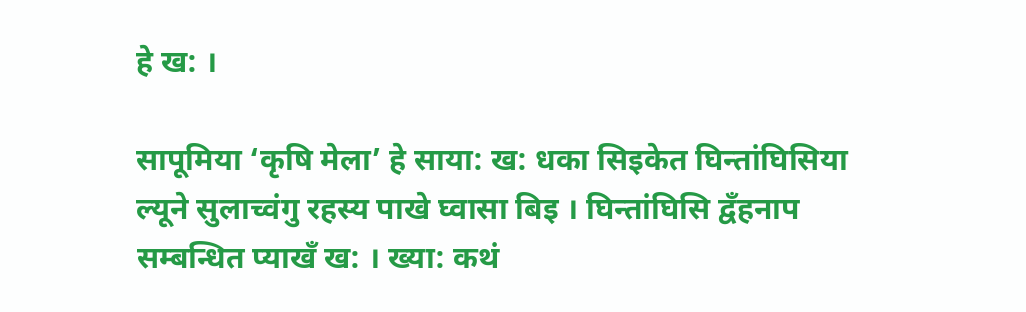हे ख: ।

सापूमिया ‘कृषि मेला’ हे साया: ख: धका सिइकेत घिन्तांघिसिया ल्यूने सुलाच्वंगु रहस्य पाखे घ्वासा बिइ । घिन्तांघिसि द्वँहनाप सम्बन्धित प्याखँ ख: । ख्या: कथं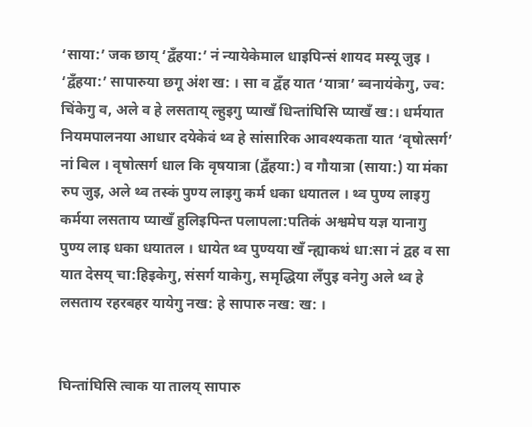‘साया:’ जक छाय् ‘द्वँहया:’ नं न्यायेकेमाल धाइपिन्सं शायद मस्यू जुइ । ‘द्वँहया:’ सापारुया छगू अंश ख: । सा व द्वँह यात ‘यात्रा’ ब्वनायंकेगु, ज्व: चिंकेगु व, अले व हे लसताय् ल्हुइगु प्याखँ धिन्तांघिसि प्याखँ ख:। धर्मयात नियमपालनया आधार दयेकेवं थ्व हे सांसारिक आवश्यकता यात ‘वृषोत्सर्ग’ नां बिल । वृषोत्सर्ग धाल कि वृषयात्रा (द्वँहया:) व गौयात्रा (साया:) या मंका रुप जुइ, अले थ्व तस्कं पुण्य लाइगु कर्म धका धयातल । थ्व पुण्य लाइगु कर्मया लसताय प्याखँ हुलिइपिन्त पलापला:पतिकं अश्वमेघ यज्ञ यानागु पुण्य लाइ धका धयातल । धायेत थ्व पुण्यया खँ न्ह्याकथं धा:सा नं द्वह व सा यात देसय् चा:हिइकेगु, संसर्ग याकेगु, समृद्धिया लँपुइ वनेगु अले थ्व हे लसताय रहरबहर यायेगु नख: हे सापारु नख: ख: ।


घिन्तांघिसि त्वाक या तालय् सापारु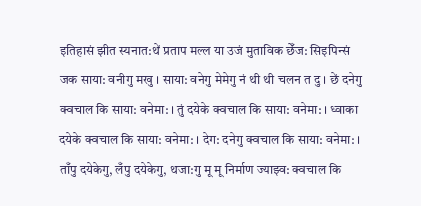इतिहासं झीत स्यनात:थें प्रताप मल्ल या उजं मुताविक छेँज: सिइपिन्सं जक साया: वनीगु मखु । साया: वनेगु मेमेगु नं थी थी चलन त दु । छें दनेगु क्वचाल कि साया: वनेमा: । तुं दयेके क्वचाल कि साया: वनेमा: । ध्वाका दयेके क्वचाल कि साया: वनेमा: । देग: दनेगु क्वचाल कि साया: वनेमा: । ताँपु दयेकेगु, लँपु दयेकेगु, थजा:गु मू मू निर्माण ज्याझ्व: क्वचाल कि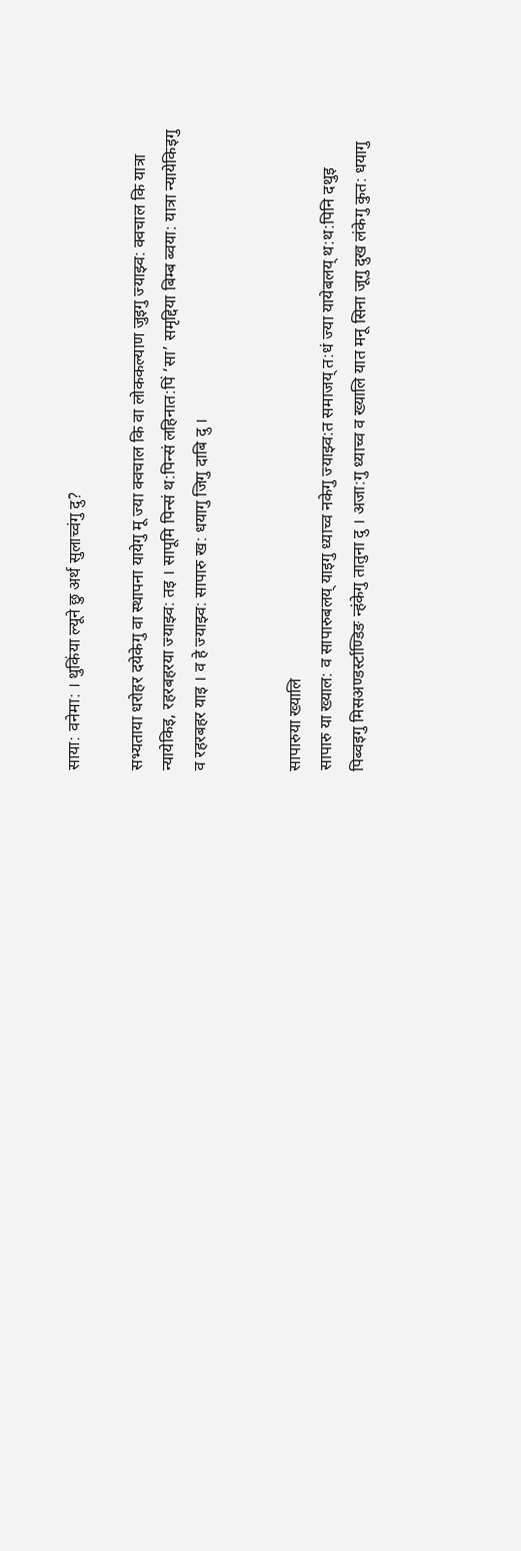साया: वनेमा: । थुकिंया ल्यूने छु अर्थ सुलाच्वंगु दु?

सभ्यताया धरोहर दयेकेगु वा स्थापना यायेगु मू ज्या क्वचाल कि वा लोककल्याण जुइगु ज्याझ्व: क्वचाल कि यात्रा न्यायेकिइ, रहरबहरया ज्याझ्व: तइ । सापूमि पिन्सं थ:पिन्सं लहिनात:पिं ‘सा’ समृद्दिया बिम्ब ब्वया: यात्रा न्यायेकिइगु व रहरबहर याइ । व हे ज्याझ्व: सापारु ख: धयागु जिगु दाबि दु ।


सापारुया ख्यालि
सापारु या ख्याल: व सापारुबलय् याइगु ध्याच्व नकेगु ज्याझ्व:त समाजय् त:धं ज्या यायेबलय् थ:थ:पिनि दथुइ पिब्वइगु मिसअण्डर्स्टाण्डिङ न्हंकेगु तातुना दु । अजा:गु ध्याच्व व ख्यालि यात मनू सिना जूगु दुख लंकेगु कुत: धयागु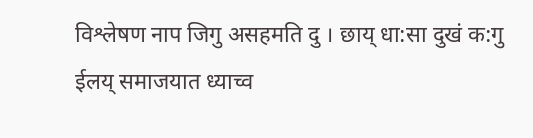विश्लेषण नाप जिगु असहमति दु । छाय् धा:सा दुखं क:गु ईलय् समाजयात ध्याच्व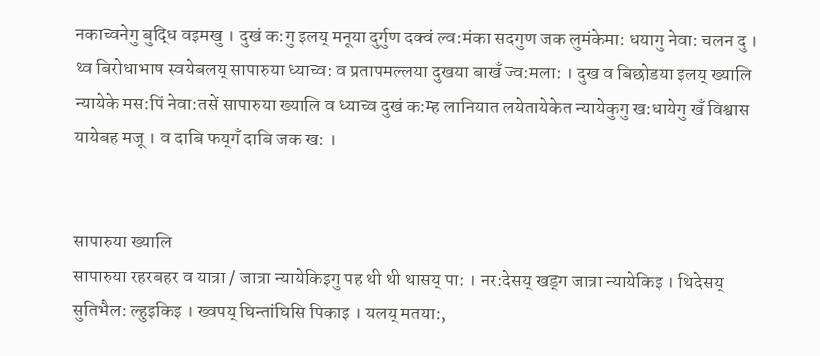नकाच्वनेगु बुद्धि वइमखु । दुखं क:गु इलय् मनूया दुर्गुण दक्वं ल्व:मंका सदगुण जक लुमंकेमा: धयागु नेवा: चलन दु । थ्व बिरोधाभाष स्वयेबलय् सापारुया ध्याच्व: व प्रतापमल्लया दुखया बाखँ ज्व:मला: । दुख व बिछोडया इलय् ख्यालि न्यायेके मस:पिं नेवा:तसें सापारुया ख्यालि व ध्याच्व दुखं क:म्ह लानियात लयेतायेकेत न्यायेकुगु ख:धायेगु खँ विश्वास यायेबह मजू । व दाबि फय्‌गँ दाबि जक ख: ।


सापारुया ख्यालि
सापारुया रहरबहर व यात्रा / जात्रा न्यायेकिइगु पह थी थी थासय् पा: । नर:देसय् खड्ग जात्रा न्यायेकिइ । थिदेसय् सुतिभैल: ल्हुइकिइ । ख्वपय् घिन्तांघिसि पिकाइ । यलय् मतया:,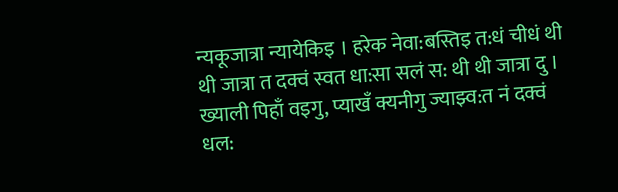न्यकूजात्रा न्यायेकिइ । हरेक नेवा:बस्तिइ त:धं चीधं थी थी जात्रा त दक्वं स्वत धा:सा सलं स: थी थी जात्रा दु । ख्याली पिहाँ वइगु, प्याखँ क्यनीगु ज्याझ्व:त नं दक्वं धल: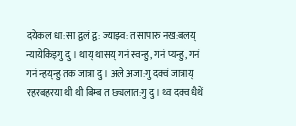दयेकल धा:सा द्वलं द्व: ज्याझ्व:त सापारु नख:बलय् न्यायेकिइगु दु । थाय् थासय् गनं स्वन्हु, गनं प्यन्हु, गनं गनं न्हय्‌न्हु तक जात्रा दु । अले अजा:गु दक्वं जात्राय् रहरबहरया थी थी बिम्ब त छ्यलात:गु दु । थ्व दक्व धैथें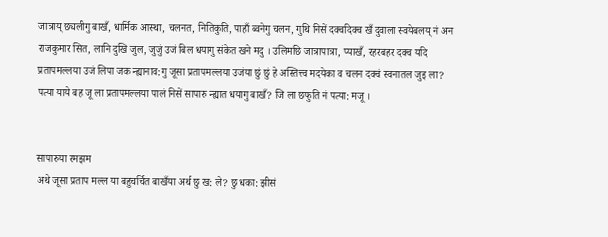जात्राय् छ्यलीगु बाखँ, धार्मिक आस्था, चलनत, नितिकुति, पाहाँ ब्वनेगु चलन, गुथि निसें दक्वदिक्व खँ दुवाला स्वयेबलय् नं अन राजकुमार सित, लानि दुखि जुल, जुजुं उजं बिल धयागु संकेत खने मदु । उलिमछि जात्रापात्रा, प्याखँ, रहरबहर दक्व यदि प्रतापमल्लया उजं लिपा जक न्ह्यानाव:गु जूसा प्रतापमल्लया उजंया छुं छुं हे अस्तित्त्व मदयेका व चलन दक्वं स्वनातल जुइ ला? पत्या याये बह जू ला प्रतापमल्लया पालं निसें सापारु न्ह्यात धयागु बाखँ? जि ला छफुति नं पत्या: मजू ।


सापारुया रमझम
अथे जूसा प्रताप मल्ल या बहुचर्चित बाखँया अर्थ छु ख: ले? छु धका: झीसं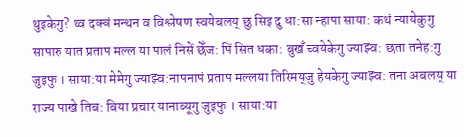थुइकेगु? थ्व दक्वं मन्थन व विश्लेषण स्वयेबलय् छु सिइ दु धा:सा न्हापा साया: कथं न्यायेकुगु सापारु यात प्रताप मल्ल या पालं निसें छेँज: पिं सित धका: बुखँ च्वयेकेगु ज्याझ्व: छता तनेह:गु जुइफु । साया:या मेमेगु ज्याझ्व:नापनापं प्रताप मल्लया तिरिमय्‌जु हेयकेगु ज्याझ्व: तना अबलय् या राज्य पाखे तिब: बिया प्रचार यानाब्यूगु जुइफु । साया:या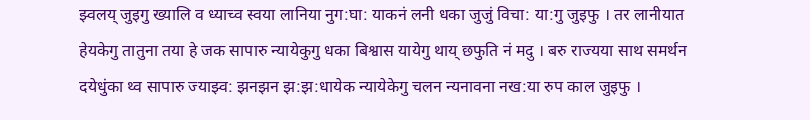झ्वलय् जुइगु ख्यालि व ध्याच्व स्वया लानिया नुग:घा: याकनं लनी धका जुजुं विचा: या:गु जुइफु । तर लानीयात हेयकेगु तातुना तया हे जक सापारु न्यायेकुगु धका बिश्वास यायेगु थाय् छफुति नं मदु । बरु राज्यया साथ समर्थन दयेधुंका थ्व सापारु ज्याझ्व: झनझन झ:झ:धायेक न्यायेकेगु चलन न्यनावना नख:या रुप काल जुइफु ।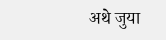अथे जुया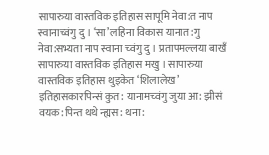सापारुया वास्तविक इतिहास सापूमि नेवा:त नाप स्वानाच्वंगु दु । ‘सा’लहिना विकास यानात:गु नेवा:सभ्यता नाप स्वाना च्वंगु दु । प्रतापमल्लया बाखँ सापारुया वास्तविक इतिहास मखु । सापारुया वास्तविक इतिहास थुइकेत ‘शिलालेख’ इतिहासकारपिन्सं कुत: यानामच्वंगु जुया आ: झीसं वयक:पिन्त थथे न्ह्यस: थना: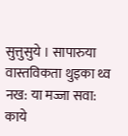सुत्तुसुये । सापारुया वास्तविकता थुइका थ्व नख: या मज्जा सवा: काये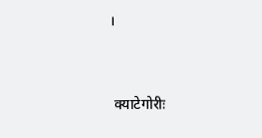।


 क्याटेगोरीः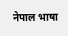नेपाल भाषा